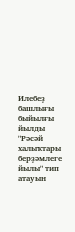Илебеҙ башлығы быйылғы йылды "Рәсәй халыҡтары берҙәмлеге йылы" тип атауын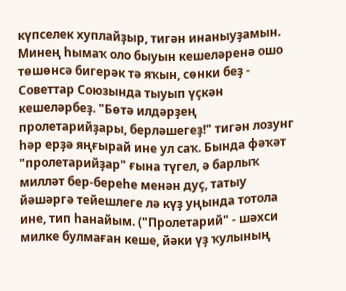күпселек хуплайҙыр, тигән инаныуҙамын. Минең һымаҡ оло быуын кешеләренә ошо төшөнсә бигерәк тә яҡын, сөнки беҙ - Советтар Союзында тыуып үҫкән кешеләрбеҙ. "Бөтә илдәрҙең пролетарийҙары, берләшегеҙ!" тигән лозунг һәр ерҙә яңғырай ине ул саҡ. Бында фәҡәт "пролетарийҙар" ғына түгел, ә барлыҡ милләт бер-береһе менән дуҫ, татыу йәшәргә тейешлеге лә күҙ уңында тотола ине, тип һанайым. ("Пролетарий" - шәхси милке булмаған кеше, йәки үҙ ҡулының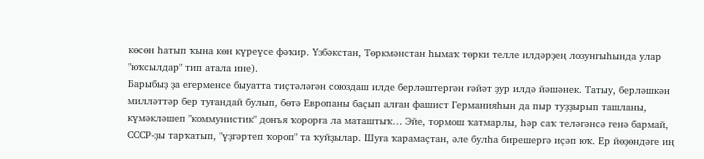көсөн һатып ҡына көн күреүсе фәҡир. Үзбәкстан, Төркмәнстан һымаҡ төрки телле илдәрҙең лозунгыһында улар "юҡсылдар" тип атала ине).
Барыбыҙ ҙа егерменсе быуатта тиҫтәләгән союздаш илде берләштергән ғәйәт ҙур илдә йәшәнек. Татыу, берләшкән милләттәр бер туғандай булып, бөтә Европаны баҫып алған фашист Германияһын да пыр туҙҙырып ташланы, күмәкләшеп "коммунистик" донъя ҡорорға ла маташтыҡ… Эйе, тормош ҡатмарлы, һәр саҡ теләгәнсә генә бармай, СССР-ҙы тарҡатып, "үҙгәртеп ҡороп" та ҡуйҙылар. Шуға ҡарамаҫтан, әле булһа бирешергә иҫәп юҡ. Ер йөҙөндәге иң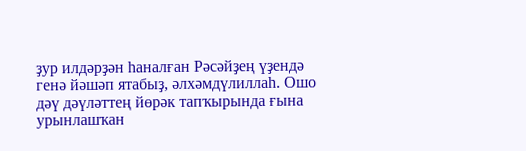ҙур илдәрҙән һаналған Рәсәйҙең үҙендә генә йәшәп ятабыҙ, әлхәмдүлиллаһ. Ошо дәү дәүләттең йөрәк тапҡырында ғына урынлашҡан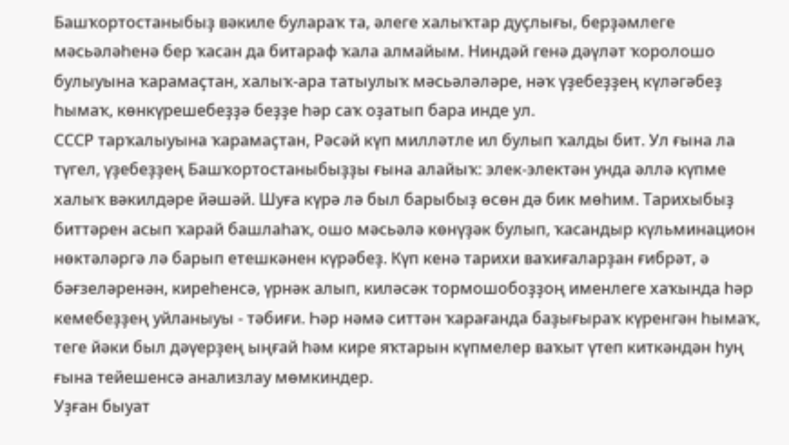Башҡортостаныбыҙ вәкиле булараҡ та, әлеге халыҡтар дуҫлығы, берҙәмлеге мәсьәләһенә бер ҡасан да битараф ҡала алмайым. Ниндәй генә дәүләт ҡоролошо булыуына ҡарамаҫтан, халыҡ-ара татыулыҡ мәсьәләләре, нәҡ үҙебеҙҙең күләгәбеҙ һымаҡ, көнкүрешебеҙҙә беҙҙе һәр саҡ оҙатып бара инде ул.
СССР тарҡалыуына ҡарамаҫтан, Рәсәй күп милләтле ил булып ҡалды бит. Ул ғына ла түгел, үҙебеҙҙең Башҡортостаныбыҙҙы ғына алайыҡ: элек-электән унда әллә күпме халыҡ вәкилдәре йәшәй. Шуға күрә лә был барыбыҙ өсөн дә бик мөһим. Тарихыбыҙ биттәрен асып ҡарай башлаһаҡ, ошо мәсьәлә көнүҙәк булып, ҡасандыр күльминацион нөктәләргә лә барып етешкәнен күрәбеҙ. Күп кенә тарихи ваҡиғаларҙан ғибрәт, ә бәғзеләренән, киреһенсә, үрнәк алып, киләсәк тормошобоҙҙоң именлеге хаҡында һәр кемебеҙҙең уйланыуы - тәбиғи. Һәр нәмә ситтән ҡарағанда баҙығыраҡ күренгән һымаҡ, теге йәки был дәүерҙең ыңғай һәм кире яҡтарын күпмелер ваҡыт үтеп киткәндән һуң ғына тейешенсә анализлау мөмкиндер.
Уҙған быуат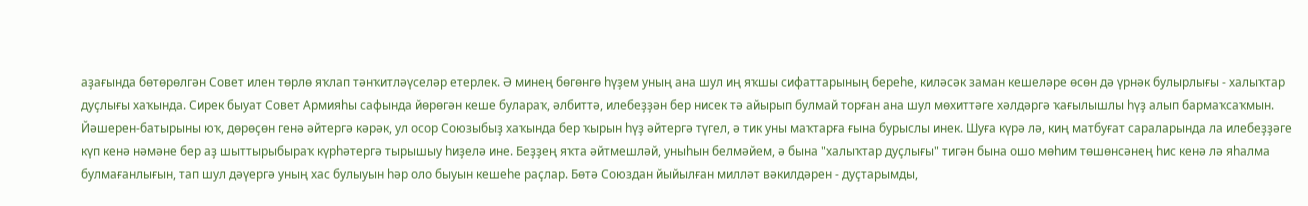аҙағында бөтөрөлгән Совет илен төрлө яҡлап тәнҡитләүселәр етерлек. Ә минең бөгөнгө һүҙем уның ана шул иң яҡшы сифаттарының береһе, киләсәк заман кешеләре өсөн дә үрнәк булырлығы - халыҡтар дуҫлығы хаҡында. Сирек быуат Совет Армияһы сафында йөрөгән кеше булараҡ, әлбиттә, илебеҙҙән бер нисек тә айырып булмай торған ана шул мөхиттәге хәлдәргә ҡағылышлы һүҙ алып бармаҡсаҡмын. Йәшерен-батырыны юҡ, дөрөҫөн генә әйтергә кәрәк, ул осор Союзыбыҙ хаҡында бер ҡырын һүҙ әйтергә түгел, ә тик уны маҡтарға ғына бурыслы инек. Шуға күрә лә, киң матбуғат сараларында ла илебеҙҙәге күп кенә нәмәне бер аҙ шыттырыбыраҡ күрһәтергә тырышыу һиҙелә ине. Беҙҙең яҡта әйтмешләй, уныһын белмәйем, ә бына "халыҡтар дуҫлығы" тигән бына ошо мөһим төшөнсәнең һис кенә лә яһалма булмағанлығын, тап шул дәүергә уның хас булыуын һәр оло быуын кешеһе раҫлар. Бөтә Союздан йыйылған милләт вәкилдәрен - дуҫтарымды,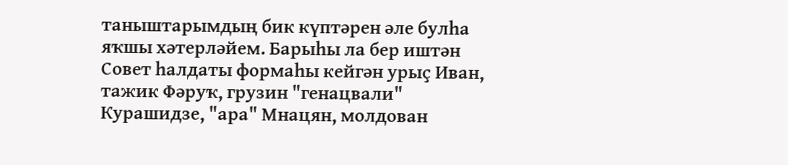таныштарымдың бик күптәрен әле булһа яҡшы хәтерләйем. Барыһы ла бер иштән Совет һалдаты формаһы кейгән урыҫ Иван, тажик Фәруҡ, грузин "генацвали" Курашидзе, "ара" Мнацян, молдован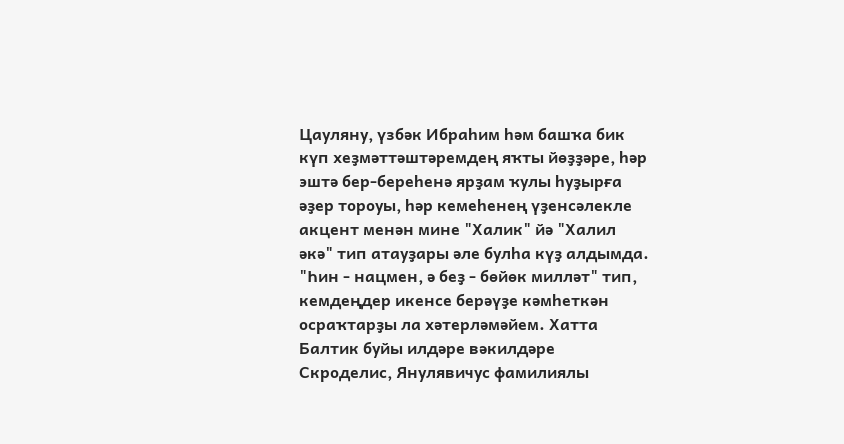Цауляну, үзбәк Ибраһим һәм башҡа бик күп хеҙмәттәштәремдең яҡты йөҙҙәре, һәр эштә бер-береһенә ярҙам ҡулы һуҙырға әҙер тороуы, һәр кемеһенең үҙенсәлекле акцент менән мине "Халик" йә "Халил әкә" тип атауҙары әле булһа күҙ алдымда. "Һин - нацмен, ә беҙ - бөйөк милләт" тип, кемдеңдер икенсе берәүҙе кәмһеткән осраҡтарҙы ла хәтерләмәйем. Хатта Балтик буйы илдәре вәкилдәре Скроделис, Янулявичус фамилиялы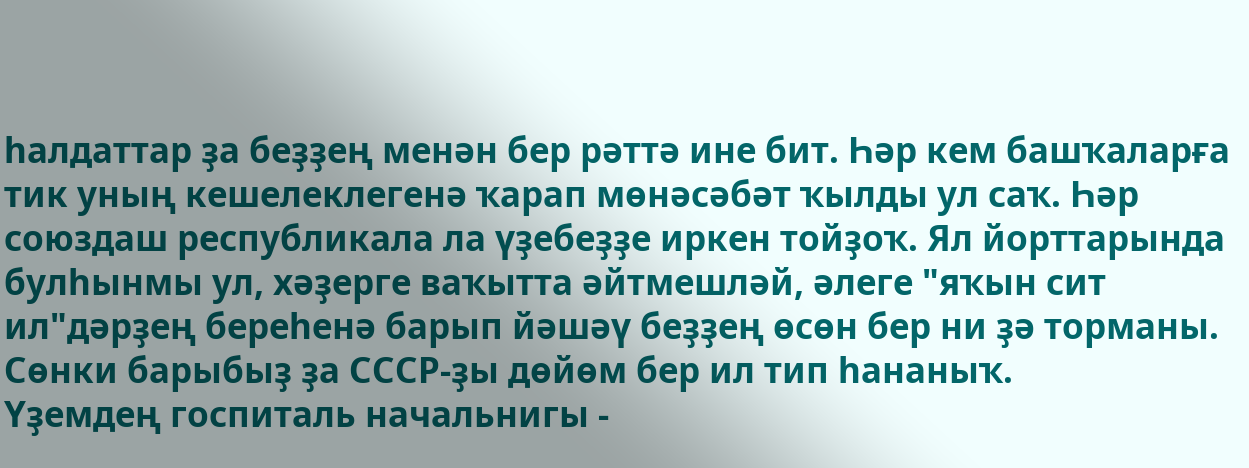һалдаттар ҙа беҙҙең менән бер рәттә ине бит. Һәр кем башҡаларға тик уның кешелеклегенә ҡарап мөнәсәбәт ҡылды ул саҡ. Һәр союздаш республикала ла үҙебеҙҙе иркен тойҙоҡ. Ял йорттарында булһынмы ул, хәҙерге ваҡытта әйтмешләй, әлеге "яҡын сит ил"дәрҙең береһенә барып йәшәү беҙҙең өсөн бер ни ҙә торманы. Сөнки барыбыҙ ҙа СССР-ҙы дөйөм бер ил тип һананыҡ.
Үҙемдең госпиталь начальнигы -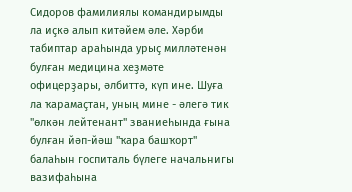Сидоров фамилиялы командирымды ла иҫкә алып китәйем әле. Хәрби табиптар араһында урыҫ милләтенән булған медицина хеҙмәте офицерҙары, әлбиттә, күп ине. Шуға ла ҡарамаҫтан, уның мине - әлегә тик "өлкән лейтенант" званиеһында ғына булған йәп-йәш "ҡара башҡорт" балаһын госпиталь бүлеге начальнигы вазифаһына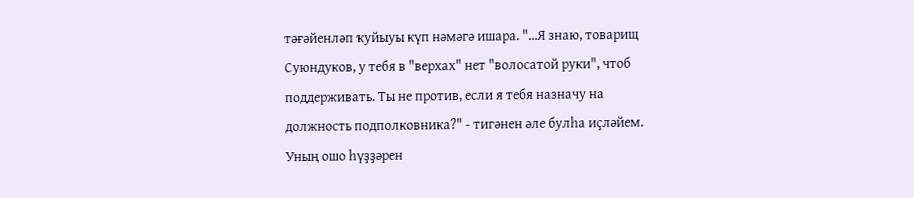тәғәйенләп ҡуйыуы күп нәмәгә ишара. "…Я знаю, товарищ Суюндуков, у тебя в "верхах" нет "волосатой руки", чтоб поддерживать. Ты не против, если я тебя назначу на должность подполковника?" - тигәнен әле булһа иҫләйем. Уның ошо һүҙҙәрен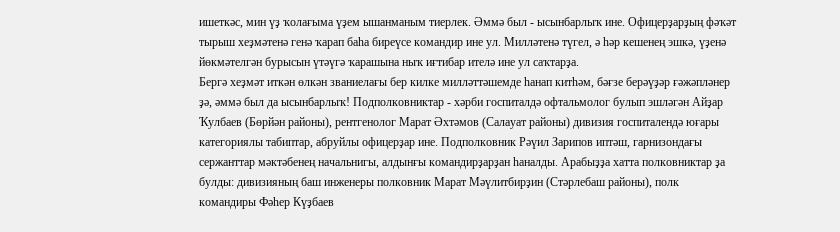ишеткәс, мин үҙ ҡолағыма үҙем ышанманым тиерлек. Әммә был - ысынбарлыҡ ине. Офицерҙарҙың фәҡәт тырыш хеҙмәтенә генә ҡарап баһа биреүсе командир ине ул. Милләтенә түгел, ә һәр кешенең эшкә, үҙенә йөкмәтелгән бурысын үтәүгә ҡарашына ныҡ иғтибар ителә ине ул саҡтарҙа.
Бергә хеҙмәт иткән өлкән званиелағы бер килке милләттәшемде һанап китһәм, бәғзе берәүҙәр ғәжәпләнер ҙә, әммә был да ысынбарлыҡ! Подполковниктар - хәрби госпиталдә офтальмолог булып эшләгән Айҙар Ҡулбаев (Бөрйән районы), рентгенолог Марат Әхтәмов (Салауат районы) дивизия госпиталендә юғары категориялы табиптар, абруйлы офицерҙар ине. Подполковник Рәүил Зарипов иптәш, гарнизондағы сержанттар мәктәбенең начальнигы, алдынғы командирҙарҙан һаналды. Арабыҙҙа хатта полковниктар ҙа булды: дивизияның баш инженеры полковник Марат Мәүлитбирҙин (Стәрлебаш районы), полк командиры Фәһер Күҙбаев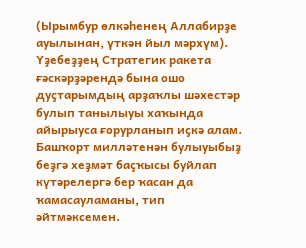(Ырымбур өлкәһенең Аллабирҙе ауылынан, үткән йыл мәрхүм). Үҙебеҙҙең Стратегик ракета ғәскәрҙәрендә бына ошо дуҫтарымдың арҙаҡлы шәхестәр булып танылыуы хаҡында айырыуса ғорурланып иҫкә алам. Башҡорт милләтенән булыуыбыҙ беҙгә хеҙмәт баҫҡысы буйлап күтәрелергә бер ҡасан да ҡамасауламаны, тип әйтмәксемен.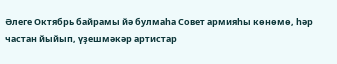Әлеге Октябрь байрамы йә булмаһа Совет армияһы көнөмө, һәр частан йыйып, үҙешмәкәр артистар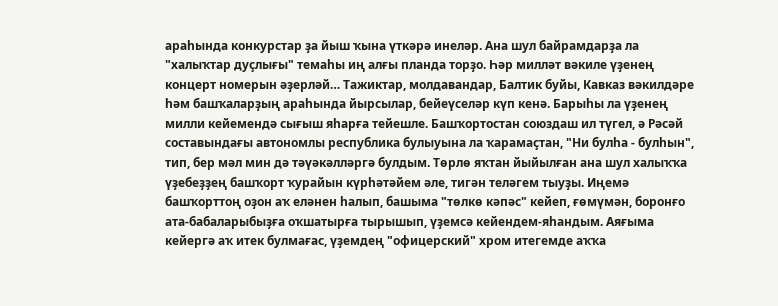араһында конкурстар ҙа йыш ҡына үткәрә инеләр. Ана шул байрамдарҙа ла "халыҡтар дуҫлығы" темаһы иң алғы планда торҙо. Һәр милләт вәкиле үҙенең концерт номерын әҙерләй… Тажиктар, молдавандар, Балтик буйы, Кавказ вәкилдәре һәм башҡаларҙың араһында йырсылар, бейеүселәр күп кенә. Барыһы ла үҙенең милли кейемендә сығыш яһарға тейешле. Башҡортостан союздаш ил түгел, ә Рәсәй составындағы автономлы республика булыуына ла ҡарамаҫтан, "Ни булһа - булһын", тип, бер мәл мин дә тәүәкәлләргә булдым. Төрлө яҡтан йыйылған ана шул халыҡҡа үҙебеҙҙең башҡорт ҡурайын күрһәтәйем әле, тигән теләгем тыуҙы. Иңемә башҡорттоң оҙон аҡ еләнен һалып, башыма "төлкө кәпәс" кейеп, ғөмүмән, боронғо ата-бабаларыбыҙға оҡшатырға тырышып, үҙемсә кейендем-яһандым. Аяғыма кейергә аҡ итек булмағас, үҙемдең "офицерский" хром итегемде аҡҡа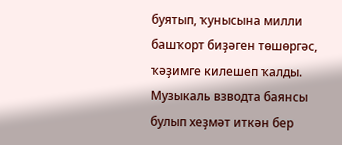буятып, ҡунысына милли башҡорт биҙәген төшөргәс, ҡәҙимге килешеп ҡалды. Музыкаль взводта баянсы булып хеҙмәт иткән бер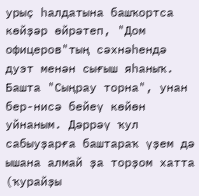урыҫ һалдатына башҡортса көйҙәр өйрәтеп, "Дом офицеров"тың сәхнәһендә дуэт менән сығыш яһаныҡ. Башта "Сыңрау торна", унан бер-нисә бейеү көйөн уйнаным. Дәррәү ҡул сабыуҙарға баштараҡ үҙем дә ышана алмай ҙа торҙом хатта (ҡурайҙы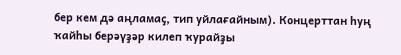бер кем дә аңламаҫ, тип уйлағайным). Концерттан һуң ҡайһы берәүҙәр килеп ҡурайҙы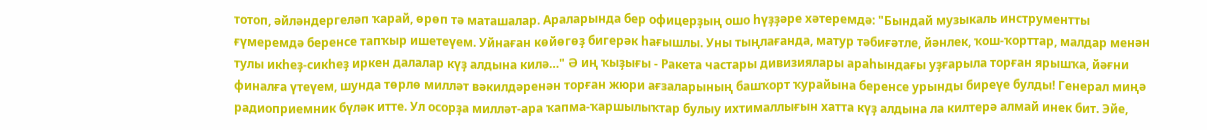тотоп, әйләндергеләп ҡарай, өрөп тә маташалар. Араларында бер офицерҙың ошо һүҙҙәре хәтеремдә: "Бындай музыкаль инструментты ғүмеремдә беренсе тапҡыр ишетеүем. Уйнаған көйөгөҙ бигерәк һағышлы. Уны тыңлағанда, матур тәбиғәтле, йәнлек, ҡош-ҡорттар, малдар менән тулы икһеҙ-сикһеҙ иркен далалар күҙ алдына килә…" Ә иң ҡыҙығы - Ракета частары дивизиялары араһындағы уҙғарыла торған ярышҡа, йәғни финалға үтеүем, шунда төрлө милләт вәкилдәренән торған жюри ағзаларының башҡорт ҡурайына беренсе урынды биреүе булды! Генерал миңә радиоприемник бүләк итте. Ул осорҙа милләт-ара ҡапма-ҡаршылыҡтар булыу ихтималлығын хатта күҙ алдына ла килтерә алмай инек бит. Эйе,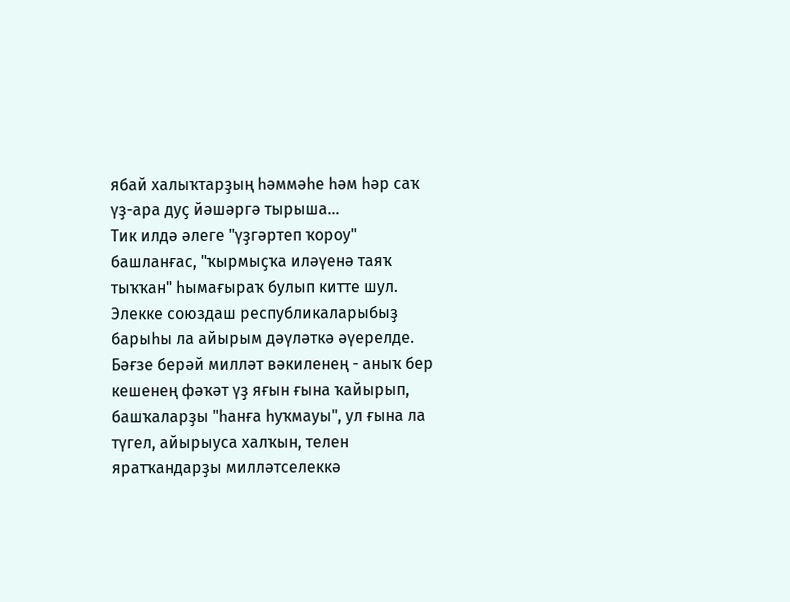ябай халыҡтарҙың һәммәһе һәм һәр саҡ үҙ-ара дуҫ йәшәргә тырыша…
Тик илдә әлеге "үҙгәртеп ҡороу" башланғас, "ҡырмыҫҡа иләүенә таяҡ тыҡҡан" һымағыраҡ булып китте шул. Элекке союздаш республикаларыбыҙ барыһы ла айырым дәүләткә әүерелде. Бәғзе берәй милләт вәкиленең - аныҡ бер кешенең фәҡәт үҙ яғын ғына ҡайырып, башҡаларҙы "һанға һуҡмауы", ул ғына ла түгел, айырыуса халҡын, телен яратҡандарҙы милләтселеккә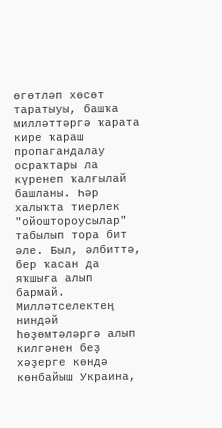өгөтләп хөсөт таратыуы, башҡа милләттәргә ҡарата кире ҡараш пропагандалау осраҡтары ла күренеп ҡалғылай башланы. Һәр халыҡта тиерлек "ойоштороусылар" табылып тора бит әле. Был, әлбиттә, бер ҡасан да яҡшыға алып бармай. Милләтселектең ниндәй һөҙөмтәләргә алып килгәнен беҙ хәҙерге көндә көнбайыш Украина,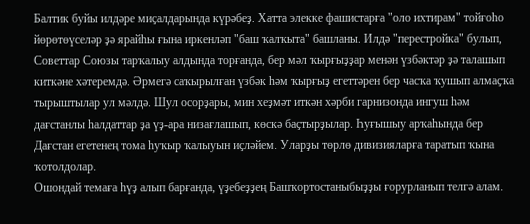Балтик буйы илдәре миҫалдарында күрәбеҙ. Хатта элекке фашистарға "оло ихтирам" тойғоһо йөрөтөүселәр ҙә ярайһы ғына иркенләп "баш ҡалҡыта" башланы. Илдә "перестройка" булып, Советтар Союзы тарҡалыу алдында торғанда, бер мәл ҡырғыҙҙар менән үзбәктәр ҙә талашып киткәне хәтеремдә. Әрмегә саҡырылған үзбәк һәм ҡырғыҙ егеттәрен бер часҡа ҡушып алмаҫҡа тырыштылар ул мәлдә. Шул осорҙары, мин хеҙмәт иткән хәрби гарнизонда ингуш һәм дағстанлы һалдаттар ҙа үҙ-ара низағлашып, көскә баҫтырҙылар. Һуғышыу арҡаһында бер Дағстан егетенең тома һуҡыр ҡалыуын иҫләйем. Уларҙы төрлө дивизияларға таратып ҡына ҡотолдолар.
Ошондай темаға һүҙ алып барғанда, үҙебеҙҙең Башҡортостаныбыҙҙы ғорурланып телгә алам.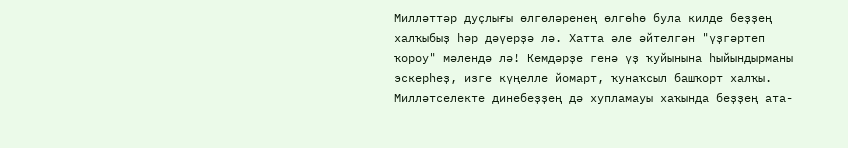Милләттәр дуҫлығы өлгөләренең өлгөһө була килде беҙҙең халҡыбыҙ һәр дәүерҙә лә. Хатта әле әйтелгән "үҙгәртеп ҡороу" мәлендә лә! Кемдәрҙе генә үҙ ҡуйынына һыйындырманы эскерһеҙ, изге күңелле йомарт, ҡунаҡсыл башҡорт халҡы. Милләтселекте динебеҙҙең дә хупламауы хаҡында беҙҙең ата-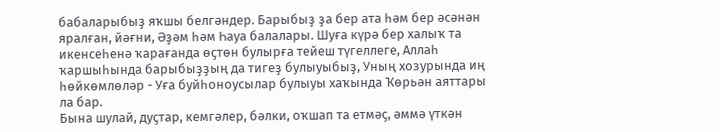бабаларыбыҙ яҡшы белгәндер. Барыбыҙ ҙа бер ата һәм бер әсәнән яралған, йәғни, Әҙәм һәм Һауа балалары. Шуға күрә бер халыҡ та икенсеһенә ҡарағанда өҫтөн булырға тейеш түгеллеге, Аллаһ ҡаршыһында барыбыҙҙың да тигеҙ булыуыбыҙ, Уның хозурында иң һөйкөмлөләр - Уға буйһоноусылар булыуы хаҡында Ҡөрьән аяттары ла бар.
Бына шулай, дуҫтар, кемгәлер, бәлки, оҡшап та етмәҫ, әммә үткән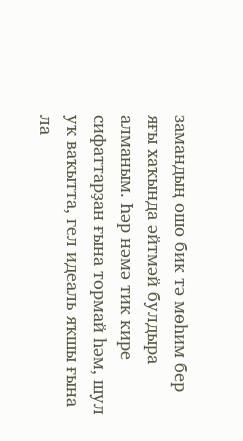замандың ошо бик тә мөһим бер яғы хаҡында әйтмәй булдыра алманым. Һәр нәмә тик кире сифаттарҙан ғына тормай һәм, шул уҡ ваҡытта, гел идеаль яҡшы ғына ла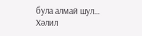була алмай шул…
Хәлил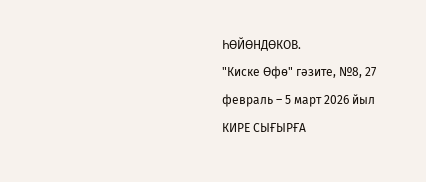ҺӨЙӨНДӨКОВ.
"Киске Өфө" гәзите, №8, 27 февраль – 5 март 2026 йыл
КИРЕ СЫҒЫРҒА